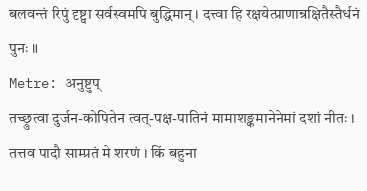बलवन्तं रिपुं दृष्ट्वा सर्वस्वमपि बुद्धिमान् । दत्त्वा हि रक्षयेत्प्राणान्रक्षितैस्तैर्धनं पुनः ॥
Metre: अनुष्टुप्
तच्छ्रुत्वा दुर्जन-कोपितेन त्वत्-पक्ष-पातिनं मामाशङ्कमानेनेमां दशां नीतः । तत्तव पादौ साम्प्रतं मे शरणं । किं बहुना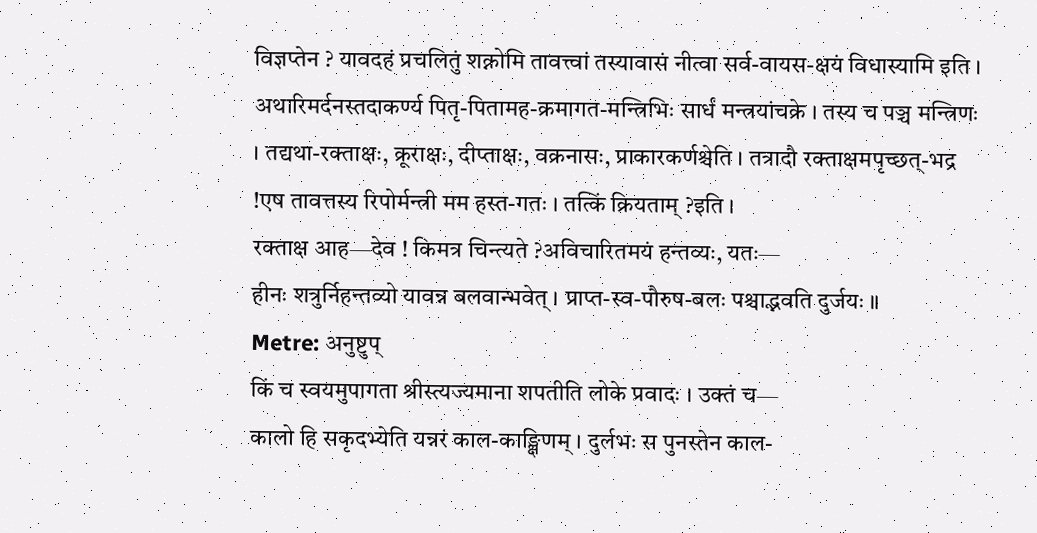विज्ञप्तेन ? यावदहं प्रचलितुं शक्नोमि तावत्त्वां तस्यावासं नीत्वा सर्व-वायस-क्षयं विधास्यामि इति ।
अथारिमर्दनस्तदाकर्ण्य पितृ-पितामह-क्रमागत-मन्त्रिभिः सार्धं मन्त्रयांचक्रे । तस्य च पञ्च मन्त्रिणः । तद्यथा-रक्ताक्षः, क्रूराक्षः, दीप्ताक्षः, वक्रनासः, प्राकारकर्णश्चेति । तत्रादौ रक्ताक्षमपृच्छत्-भद्र !एष तावत्तस्य रिपोर्मन्त्री मम हस्त-गतः । तत्किं क्रियताम् ?इति ।
रक्ताक्ष आह—देव ! किमत्र चिन्त्यते ?अविचारितमयं हन्तव्यः, यतः—
हीनः शत्रुर्निहन्तव्यो यावन्न बलवान्भवेत् । प्राप्त-स्व-पौरुष-बलः पश्चाद्भवति दुर्जयः ॥
Metre: अनुष्टुप्
किं च स्वयमुपागता श्रीस्त्यज्यमाना शपतीति लोके प्रवादः । उक्तं च—
कालो हि सकृदभ्येति यन्नरं काल-काङ्क्षिणम् । दुर्लभः स पुनस्तेन काल-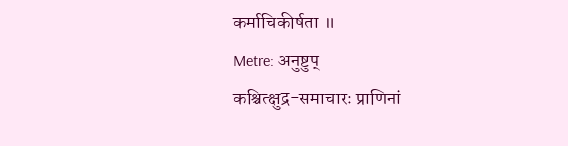कर्माचिकीर्षता ॥
Metre: अनुष्टुप्
कश्चित्क्षुद्र-समाचारः प्राणिनां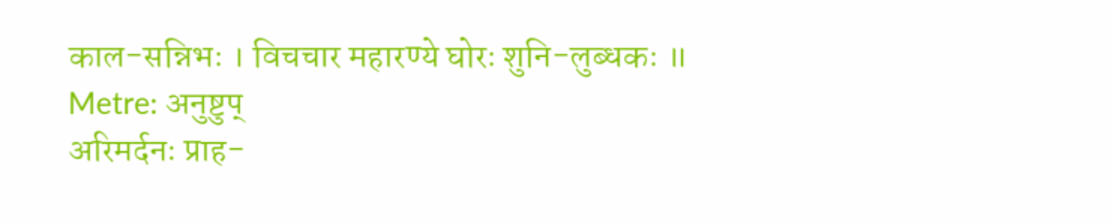काल-सन्निभः । विचचार महारण्ये घोरः शुनि-लुब्धकः ॥
Metre: अनुष्टुप्
अरिमर्दनः प्राह-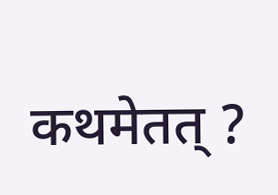कथमेतत् ?